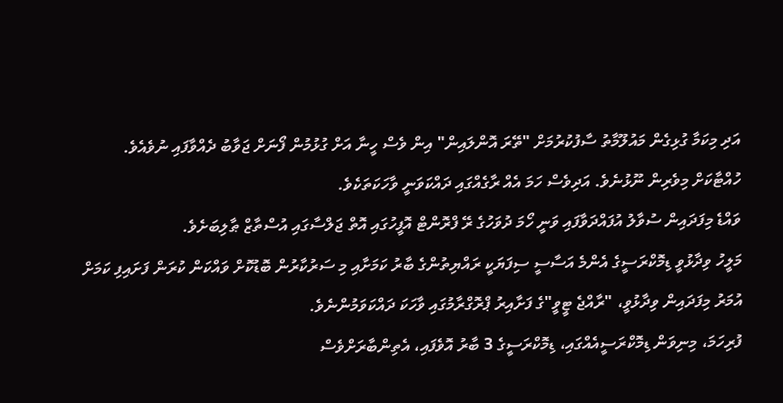އަދި މިކަމާ ގުޅިގެން މައުލޫމާތު ސާފުކުރުމަށް "ތޭރަ އޮންލައިން" އިން ވެސް ހީނާ އަށް ގުޅުމުން ފޯނަށް ޖަވާބު ދެއްވާފައި ނުވެއެވެ.
ހުއްޓާކަށް މިވެރިން ނޫޅުނެވެ. އަދިވެސް ހަމަ އެއް ރާގެއްގައި ދައްކަވަނީ ވާހަކަތަކެވެ.
ވައްޑެ މިފަދައިން ސުވާލު އުފައްދަވާފައި ވަނީ ހޯމަ ދުވަހުގެ ރޭ ފްރޮންޓް އޮފީހުގައި އޮތް ޖަލްސާގައި އުސްތާޒް ޠާލިބަށެވެ.
މަލީހު ވިދާޅުވީ ޑިމޮކްރަސީގެ އެންމެ އަސާސީ ސިފަޔަކީ ރައްޔިތުންގެ ބާރު ކަމަށާއި މި ސަރުކާރުން ބޮޑުކޮށް ވައްކަން ކުރަން ފަށައިފި ކަމަށް
އުމަރު މިފަދައިން ވިދާޅުވީ، "ރާއްޖެ ޓީވީ"ގެ ފަށާއިރު ޕްރޮގްރާމުގައި ވާހަކަ ދައްކަވަމުންނެވެ.
ފުރިހަމަ، މިނިވަން ޑިމޮކްރަސީއެއްގައި، ޑިމޮކްރަސީގެ 3 ބާރު އޮވެފައި، އެތިންބާރަށްވެސް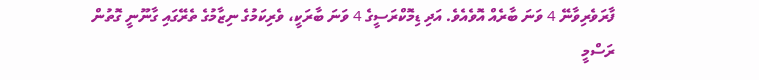ފާރަވެރިވާނޭ 4 ވަނަ ބާރެއް އޮވެއެވެ. އަދި ޑިމޮކްރަސީގެ 4 ވަނަ ބާރަކީ، ވެރިކަމުގެ ނިޒާމުގެ ތެރޭގައި ގާނޫނީ ގޮތުން ރަސްމީ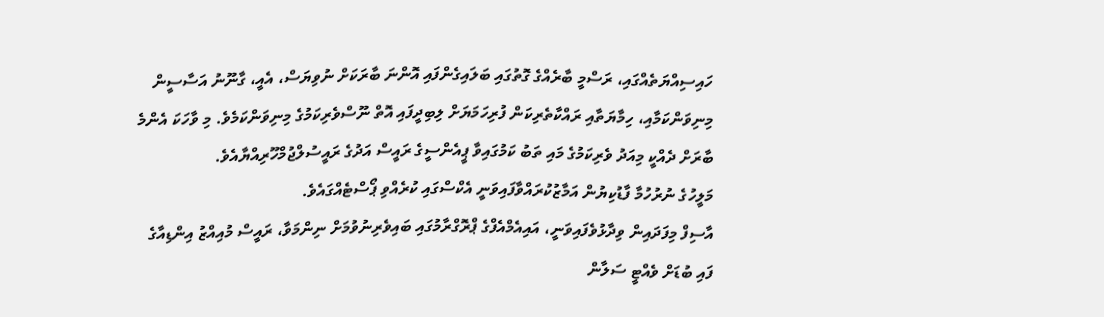ހައިސިއްޔަތެއްގައި، ރަސްމީ ބާރެއްގެ ގޮތުގައި ބަލައިގެންފައި އޮންނަ ބާރަކަށް ނުވިޔަސް، އެއީ، ގާނޫނު އަސާސީން މިނިވަންކަމާއި، ހިމާޔަތާއި ރައްކާތެރިކަން ފުރިހަމަޔަށް ލިބިދީފައި އޮތް ނޫސްވެރިކަމުގެ މިނިވަންކަމެވެ. މި ވާހަކަ އެންމެ ބާރަށް ދެއްކީ މިއަދު ވެރިކަމުގެ މައި ތަބު ކަމުގައިވާ ޕީއެންސީގެ ރައީސް އަދުގެ ރައީސުލްޖުމްހޫރިއްޔާއެވެ.
މަލީހުގެ ނުރުހުމާ ފާޑުކިޔުން އަމާޒުކުރައްވާފައިވަނީ އެކްސްގައި ކުރެއްވި ޕޯސްޓެއްގައެވެ.
އާސިފް މިފަދައިން ވިދާޅުވެފައިވަނީ، އައިއެމްއެފްގެ ޕްރޮގްރާމުގައި ބައިވެރިނުވުމަށް ނިންމަވާ، ރައީސް މުއިއްޒު އިންޑިއާގެ ފައި ބުޑަށް ވެއްޓީ ސަލާން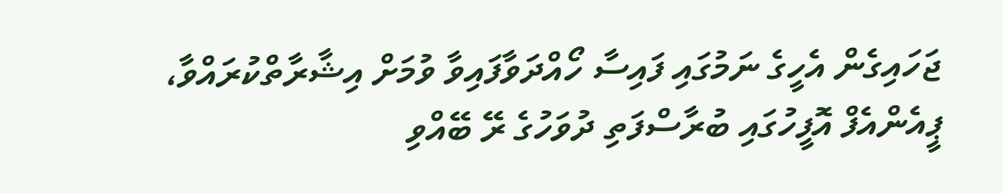ޖަހައިގެން އެހީގެ ނަމުގައި ފައިސާ ހޯއްދަވާފައިވާ ވުމަށް އިޝާރާތްކުރައްވާ، ޕީއެންއެފް އޮފީހުގައި ބުރާސްފަތި ދުވަހުގެ ރޭ ބޭއްވި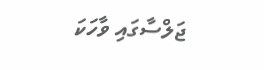ޖަލްސާގައި ވާހަކަ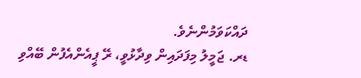ދައްކަވަމުންނެވެ.
ޑރ. ޖަމީލު މިފަދައިން ވިދާޅުވީ، ރޭ ޕީއެންއެފުން ބޭއްވި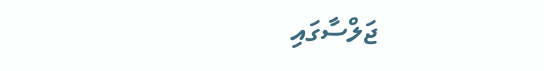ޖަލްސާގައި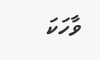ވާހަކަ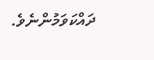ދައްކަވަމުންނެވެ.